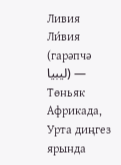Ливия
Ли́вия (гарәпчә ليبيا) — Төньяк Африкада, Урта диңгез ярында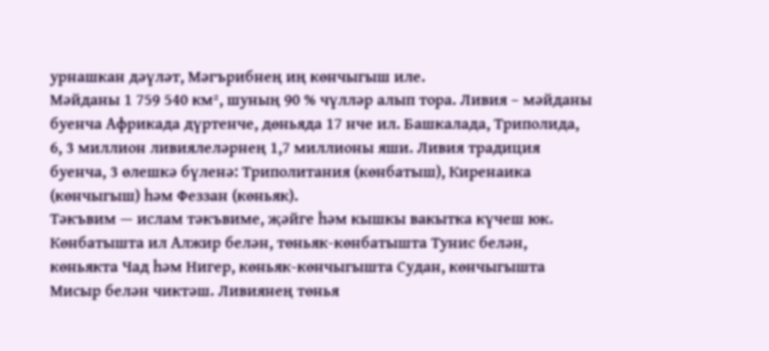урнашкан дәүләт, Мәгърибнең иң көнчыгыш иле.
Мәйданы 1 759 540 км², шуның 90 % чүлләр алып тора. Ливия – мәйданы буенча Африкада дүртенче, дөньяда 17 нче ил. Башкалада, Триполида, 6, 3 миллион ливиялеләрнең 1,7 миллионы яши. Ливия традиция буенча, 3 өлешкә бүленә: Триполитания (көнбатыш), Киренаика (көнчыгыш) һәм Феззан (көньяк).
Тәкъвим — ислам тәкъвиме, җәйге һәм кышкы вакытка күчеш юк.
Көнбатышта ил Алжир белән, төньяк-көнбатышта Тунис белән, көньякта Чад һәм Нигер, көньяк-көнчыгышта Судан, көнчыгышта Мисыр белән чиктәш. Ливиянең төнья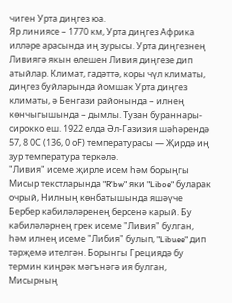чиген Урта диңгез юа.
Яр линиясе – 1770 км, Урта диңгез Африка илләре арасында иң зурысы. Урта диңгезнең Ливиягә якын өлешен Ливия диңгезе дип атыйлар. Климат, гадәттә, коры чүл климаты, диңгез буйларында йомшак Урта диңгез климаты, ә Бенгази районында – илнең көнчыгышында – дымлы. Тузан бураннары- сирокко еш. 1922 елда Әл-Газизия шәһәрендә 57, 8 0С (136, 0 оF) температурасы — Җирдә иң зур температура теркәлә.
"Ливия" исеме җирле исем һәм борыңгы Мисыр текстларында "R'bw" яки "Liboe" буларак очрый, Нилның көнбатышында яшәүче Бербер кабиләләренең берсенә карый. Бу кабиләләрнең грек исеме "Ливия" булган, һәм илнең исеме "Либия" булып, "Libuee" дип тәрҗемә ителгән. Борынгы Грециядә бу термин киңрәк мәгънәгә ия булган, Мисырның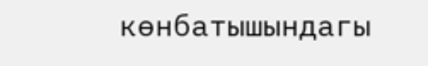көнбатышындагы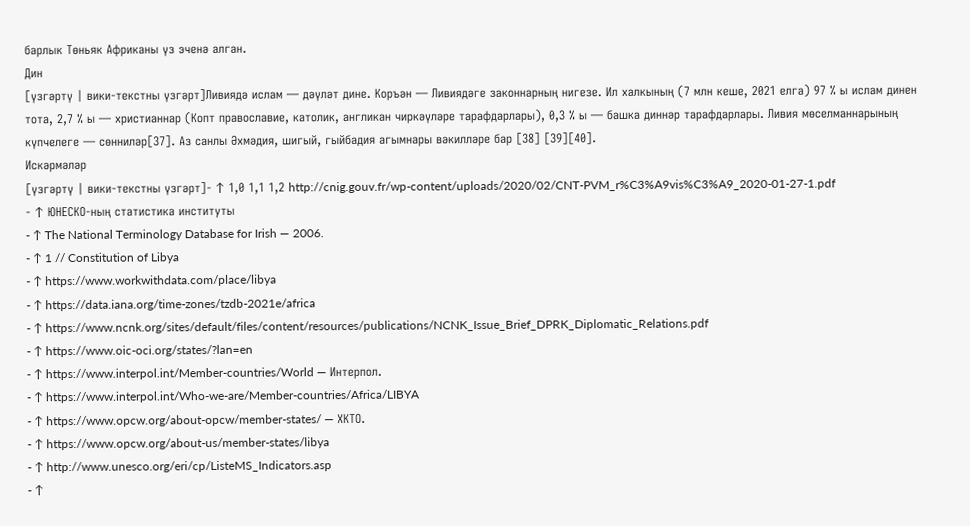барлык Төньяк Африканы үз эченә алган.
Дин
[үзгәртү | вики-текстны үзгәрт]Ливиядә ислам ― дәүләт дине. Коръән ― Ливиядәге законнарның нигезе. Ил халкының (7 млн кеше, 2021 елга) 97 % ы ислам динен тота, 2,7 % ы ― христианнар (Копт православие, католик, англикан чиркәүләре тарафдарлары), 0,3 % ы ― башка диннәр тарафдарлары. Ливия мөселманнарының күпчелеге ― сөнниләр[37]. Аз санлы Әхмәдия, шигый, гыйбадия агымнары вәкилләре бар [38] [39][40].
Искәрмәләр
[үзгәртү | вики-текстны үзгәрт]- ↑ 1,0 1,1 1,2 http://cnig.gouv.fr/wp-content/uploads/2020/02/CNT-PVM_r%C3%A9vis%C3%A9_2020-01-27-1.pdf
- ↑ ЮНЕСКО-ның статистика институты
- ↑ The National Terminology Database for Irish — 2006.
- ↑ 1 // Constitution of Libya
- ↑ https://www.workwithdata.com/place/libya
- ↑ https://data.iana.org/time-zones/tzdb-2021e/africa
- ↑ https://www.ncnk.org/sites/default/files/content/resources/publications/NCNK_Issue_Brief_DPRK_Diplomatic_Relations.pdf
- ↑ https://www.oic-oci.org/states/?lan=en
- ↑ https://www.interpol.int/Member-countries/World — Интерпол.
- ↑ https://www.interpol.int/Who-we-are/Member-countries/Africa/LIBYA
- ↑ https://www.opcw.org/about-opcw/member-states/ — ХКТО.
- ↑ https://www.opcw.org/about-us/member-states/libya
- ↑ http://www.unesco.org/eri/cp/ListeMS_Indicators.asp
- ↑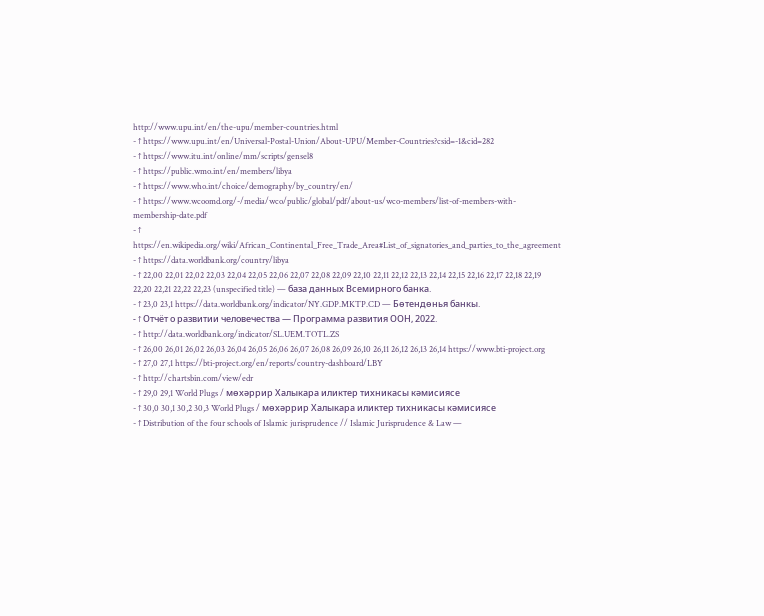http://www.upu.int/en/the-upu/member-countries.html
- ↑ https://www.upu.int/en/Universal-Postal-Union/About-UPU/Member-Countries?csid=-1&cid=282
- ↑ https://www.itu.int/online/mm/scripts/gensel8
- ↑ https://public.wmo.int/en/members/libya
- ↑ https://www.who.int/choice/demography/by_country/en/
- ↑ https://www.wcoomd.org/-/media/wco/public/global/pdf/about-us/wco-members/list-of-members-with-membership-date.pdf
- ↑ https://en.wikipedia.org/wiki/African_Continental_Free_Trade_Area#List_of_signatories_and_parties_to_the_agreement
- ↑ https://data.worldbank.org/country/libya
- ↑ 22,00 22,01 22,02 22,03 22,04 22,05 22,06 22,07 22,08 22,09 22,10 22,11 22,12 22,13 22,14 22,15 22,16 22,17 22,18 22,19 22,20 22,21 22,22 22,23 (unspecified title) — база данных Всемирного банка.
- ↑ 23,0 23,1 https://data.worldbank.org/indicator/NY.GDP.MKTP.CD — Бөтендөнья банкы.
- ↑ Отчёт о развитии человечества — Программа развития ООН, 2022.
- ↑ http://data.worldbank.org/indicator/SL.UEM.TOTL.ZS
- ↑ 26,00 26,01 26,02 26,03 26,04 26,05 26,06 26,07 26,08 26,09 26,10 26,11 26,12 26,13 26,14 https://www.bti-project.org
- ↑ 27,0 27,1 https://bti-project.org/en/reports/country-dashboard/LBY
- ↑ http://chartsbin.com/view/edr
- ↑ 29,0 29,1 World Plugs / мөхәррир Халыкара иликтер тихникасы кәмисиясе
- ↑ 30,0 30,1 30,2 30,3 World Plugs / мөхәррир Халыкара иликтер тихникасы кәмисиясе
- ↑ Distribution of the four schools of Islamic jurisprudence // Islamic Jurisprudence & Law —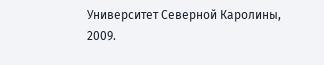Университет Северной Каролины, 2009.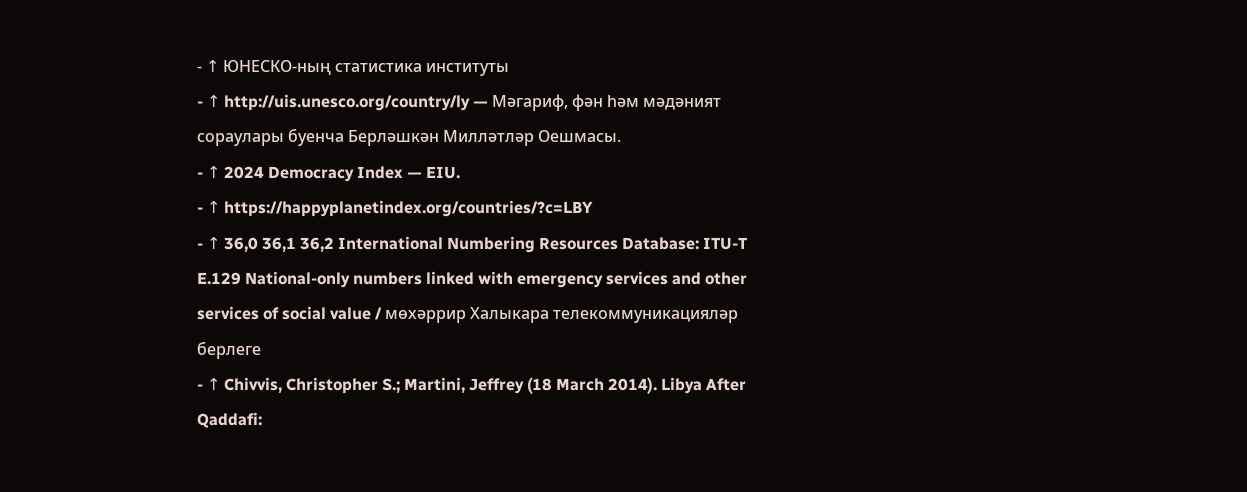- ↑ ЮНЕСКО-ның статистика институты
- ↑ http://uis.unesco.org/country/ly — Мәгариф, фән һәм мәдәният сораулары буенча Берләшкән Милләтләр Оешмасы.
- ↑ 2024 Democracy Index — EIU.
- ↑ https://happyplanetindex.org/countries/?c=LBY
- ↑ 36,0 36,1 36,2 International Numbering Resources Database: ITU-T E.129 National-only numbers linked with emergency services and other services of social value / мөхәррир Халыкара телекоммуникацияләр берлеге
- ↑ Chivvis, Christopher S.; Martini, Jeffrey (18 March 2014). Libya After Qaddafi: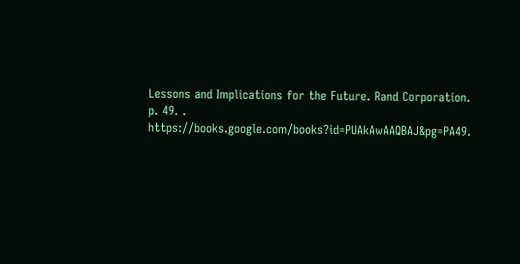Lessons and Implications for the Future. Rand Corporation. p. 49. . https://books.google.com/books?id=PUAkAwAAQBAJ&pg=PA49.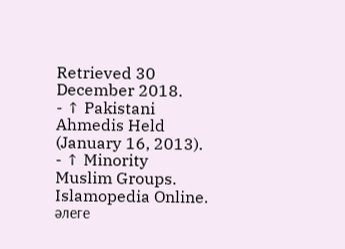Retrieved 30 December 2018.
- ↑ Pakistani Ahmedis Held (January 16, 2013).
- ↑ Minority Muslim Groups. Islamopedia Online. әлеге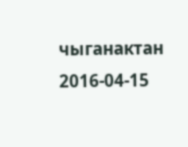чыганактан 2016-04-15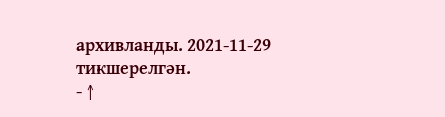архивланды. 2021-11-29 тикшерелгән.
- ↑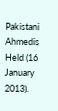Pakistani Ahmedis Held (16 January 2013).